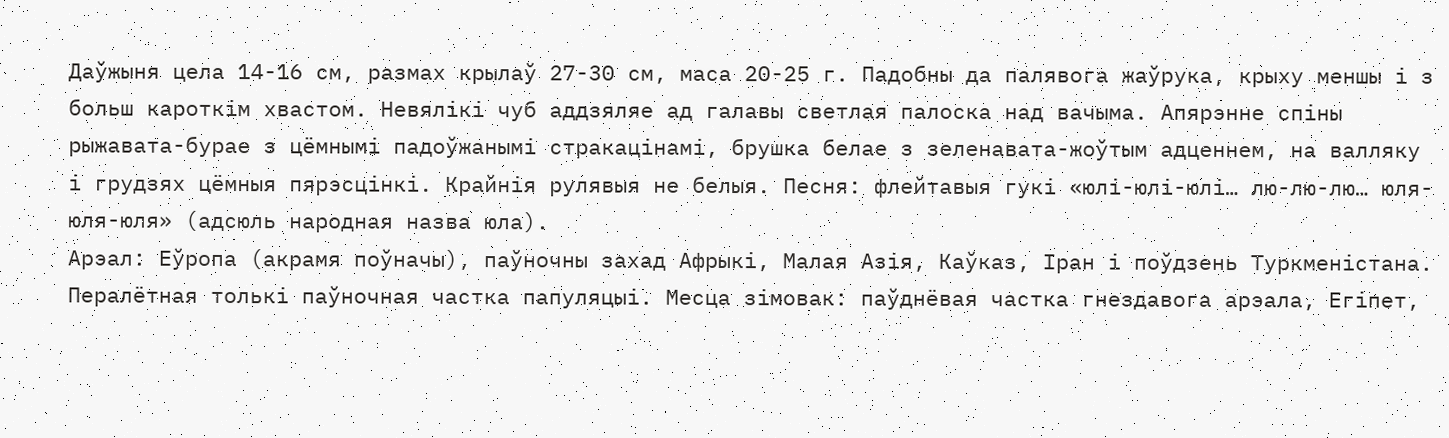Даўжыня цела 14-16 см, размах крылаў 27-30 см, маса 20-25 г. Падобны да палявога жаўрука, крыху меншы і з больш кароткім хвастом. Невялікі чуб аддзяляе ад галавы светлая палоска над вачыма. Апярэнне спіны рыжавата-бурае з цёмнымі падоўжанымі стракацінамі, брушка белае з зеленавата-жоўтым адценнем, на валляку і грудзях цёмныя пярэсцінкі. Крайнія рулявыя не белыя. Песня: флейтавыя гукі «юлі-юлі-юлі… лю-лю-лю… юля-юля-юля» (адсюль народная назва юла).
Арэал: Еўропа (акрамя поўначы), паўночны захад Афрыкі, Малая Азія, Каўказ, Іран і поўдзень Туркменістана. Пералётная толькі паўночная частка папуляцыі. Месца зімовак: паўднёвая частка гнездавога арэала, Егіпет,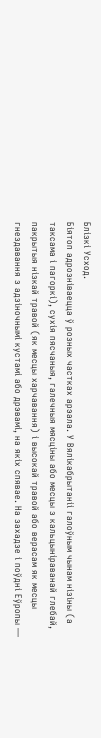Блізкі Усход.
Біятоп адрозніваецца ў розных частках арэала. У Вялікабрытаніі галоўным чынам нізіны (а таксама і пагоркі), сухія пясчаныя, галечныя мясціны або месцы з кальцыніраванай глебай, пакрытыя нізкай травой (як месцы харчавання) і высокай травой або верасам як месцы гнездавання з адзіночнымі кустамі або дрэвамі, на якіх спявае. На захадзе і поўдні Еўропы —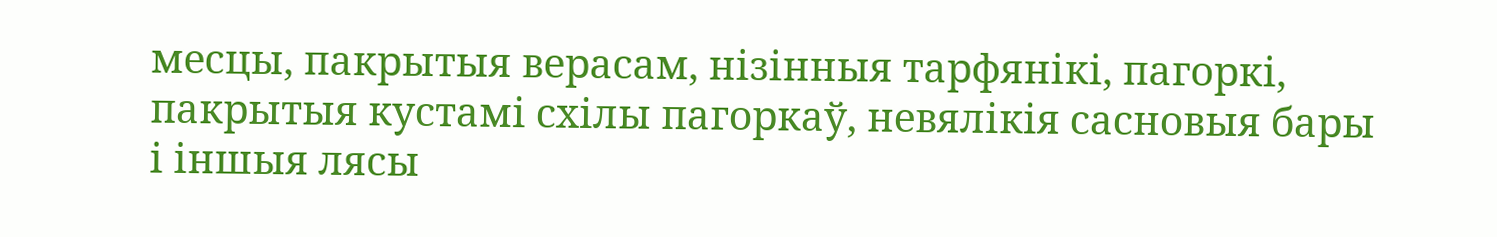месцы, пакрытыя верасам, нізінныя тарфянікі, пагоркі, пакрытыя кустамі схілы пагоркаў, невялікія сасновыя бары і іншыя лясы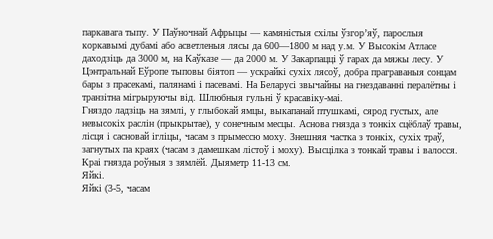паркавага тыпу. У Паўночнай Афрыцы — камяністыя схілы ўзгор’яў, парослыя коркавымі дубамі або асветленыя лясы да 600—1800 м над у.м. У Высокім Атласе даходзіць да 3000 м, на Каўказе — да 2000 м. У Закарпацці ў гарах да мяжы лесу. У Цэнтральнай Еўропе тыповы біятоп — ускрайкі сухіх лясоў, добра праграваныя сонцам бары з прасекамі, палянамі і пасевамі. На Беларусі звычайны на гнездаванні пералётны і транзітна мігрыруючы від. Шлюбныя гульні ў красавіку-маі.
Гняздо ладзіць на зямлі, у глыбокай ямцы, выкапанай птушкамі, сярод густых, але невысокіх раслін (прыкрытае), у сонечным месцы. Аснова гнязда з тонкіх сцёблаў травы, лісця і сасновай ігліцы, часам з прымессю моху. Знешняя частка з тонкіх, сухіх траў, загнутых па краях (часам з дамешкам лістоў і моху). Высцілка з тонкай травы і валосся. Краі гнязда роўныя з зямлёй. Дыяметр 11-13 см.
Яйкі.
Яйкі (3-5, часам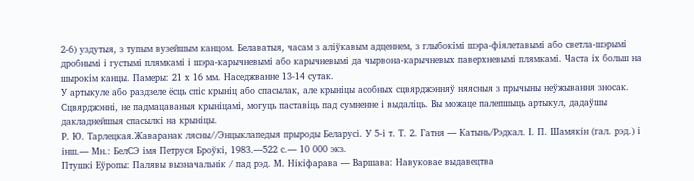2-6) уздутыя, з тупым вузейшым канцом. Белаватыя, часам з аліўкавым адценнем, з глыбокімі шэра-фіялетавымі або светла-шэрымі дробнымі і густымі плямкамі і шэра-карычневымі або карычневымі да чырвона-карычневых паверхневымі плямкамі. Часта іх больш на шырокім канцы. Памеры: 21 х 16 мм. Наседжванне 13-14 сутак.
У артыкуле або раздзеле ёсць спіс крыніц або спасылак, але крыніцы асобных сцвярджэнняў няясныя з прычыны неўжывання зносак.
Сцвярджэнні, не падмацаваныя крыніцамі, могуць паставіць пад сумненне і выдаліць. Вы можаце палепшыць артыкул, дадаўшы дакладнейшыя спасылкі на крыніцы.
Р. Ю. Тарлецкая.Жаваранак лясны//Энцыклапедыя прыроды Беларусі. У 5-і т. Т. 2. Гатня — Катынь/Рэдкал. І. П. Шамякін (гал. рэд.) і інш.— Мн.: БелСЭ імя Петруся Броўкі, 1983.—522 с.— 10 000 экз.
Птушкі Еўропы: Палявы вызначальнік / пад рэд. М. Нікіфарава — Варшава: Навуковае выдавецтва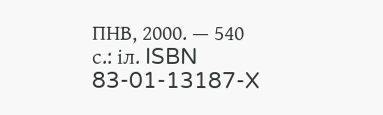ПНВ, 2000. — 540 с.: іл. ISBN 83-01-13187-X